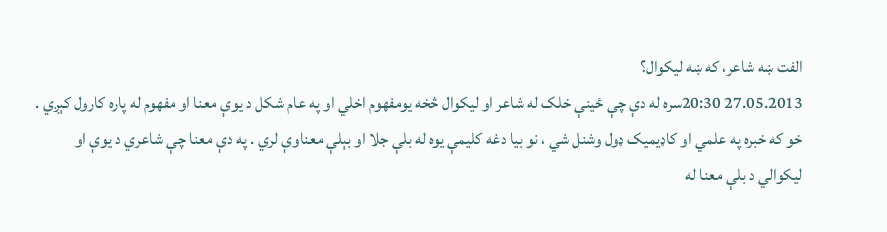الفت ښه شاعر، که ښه ليکوال؟
27.05.2013 20:30سره له دې چې ځينې خلک له شاعر او ليکوال څخه يومفهوم اخلي او په عام شکل د يوې معنا او مفهوم له پاره کارول کېږي . خو که خبره په علمي او کاډيميک ډول وشنل شي ، نو بيا دغه کليمې يوه له بلې جلا او بېلې معناوې لري . په دې معنا چې شاعري د يوې او ليکوالي د بلې معنا له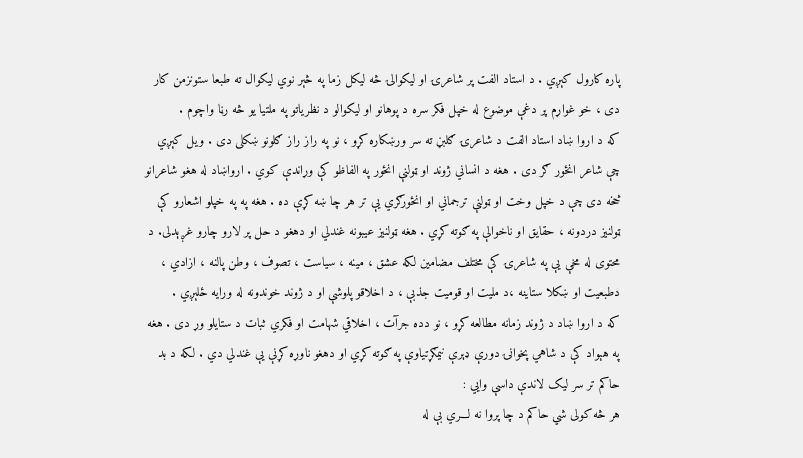پاره کارول کېږي . د استاد الفت پر شاعرۍ او ليکوالۍ څه ليکل زما په څېر نوي ليکوال ته طبعا ستونزمن کار دی ، خو غواړم پر دغې موضوع له خپل فکر سره د پوهانو او ليکوالو د نظرياتو په ملتيا يو څه رڼا واچوم .
که د اروا ښاد استاد الفت د شاعرۍ ګلبڼ ته سر ورښکاره کړو ، نو په راز راز ګلونو ښکلی دی . ويل کېږي چې شاعر انځور ګر دی . هغه د انساني ژوند او ټولنې انځور په الفاظو کې وړاندې کوي . ارواښاد له هغو شاعرانو څخه دی چې د خپل وخت او ټولنې ترجماني او انځورګري يې تر هر چا ښه کړې ده . هغه په په خپلو اشعارو کې ټولنيز دردونه ، حقايق او ناخوالې په ګوته کړي . هغه ټولنيز عيبونه غندلي او دهغو د حل پر لارو چارو غږېدلی. د محتوی له مخې يې په شاعرۍ کې مختلف مضامين لکه عشق ، مينه ، سياست ، تصوف ، وطن پالنه ، ازادي ، دطبعيت او ښکلا ستاينه ،د مليت او قوميت جذبې ، د اخلاقو پلوشې او د ژوند خوندونه له ورايه ځلېږي .
که د اروا ښاد د ژوند زمانه مطالعه کړو ، نو دده جرآت ، اخلاقي شهامت او فکري ثبات د ستايلو وړ دی . هغه په هېواد کې د شاهي پخوانۍ دورې ډېرې نيمګړتياوې په ګوته کړي او دهغو ناوړه کړنې يې غندلي دي . لکه د بد حاکم تر سر ليک لاندې داسې وايي :
هر څه کولی شي حاکم د چا پروا نه لـــري بې له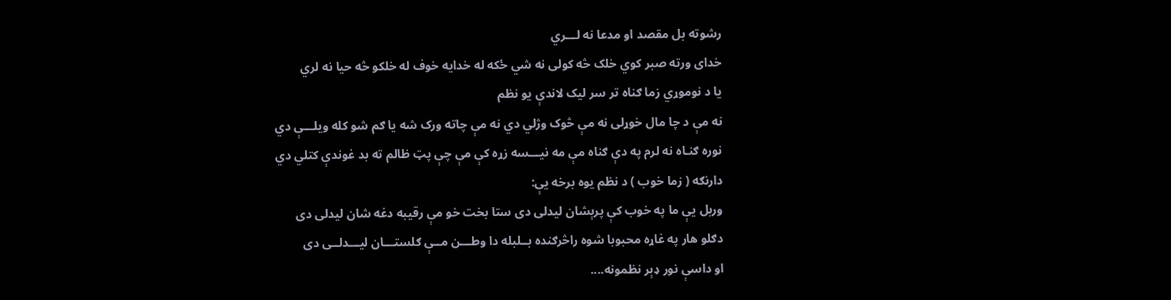رشوته بل مقصد او مدعا نه لـــري
خدای ورته صبر کوي خلک څه کولی نه شي ځکه له خدايه خوف له خلکو څه حيا نه لري
يا د نوموړي زما ګناه تر سر ليک لاندې يو نظم
نه مې د چا مال خوړلی نه مې څوک وژلي دي نه مې چاته ورک شه يا ګم شو کله ويلـــې دي
نوره ګنـاه نه لرم په دې ګناه مې مه نيـــسه زړه کې مې چې پټ ظالم ته بد غوندې کتلي دي
دارنګه ( زما خوب ) د نظم يوه برخه يې:
وربل يې ما په خوب کې پرېشان ليدلی دی ستا بخت خو مې رقيبه دغه شان ليدلی دی
دګلو هار په غاړه محبوبا شوه راڅرګنده بــلبله دا وطـــن مــې ګلستـــان ليـــدلــی دی
او داسې نور ډېر نظمونه....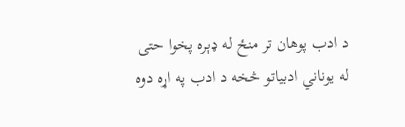د ادب پوهان تر منځ له ډېره پخوا حتی له يوناني ادبياتو څخه د ادب په اړه دوه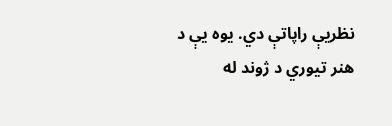نظريې راپاتې دي. يوه يې د هنر تيوري د ژوند له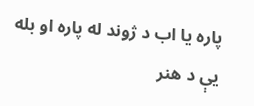پاره يا اب د ژوند له پاره او بله يې د هنر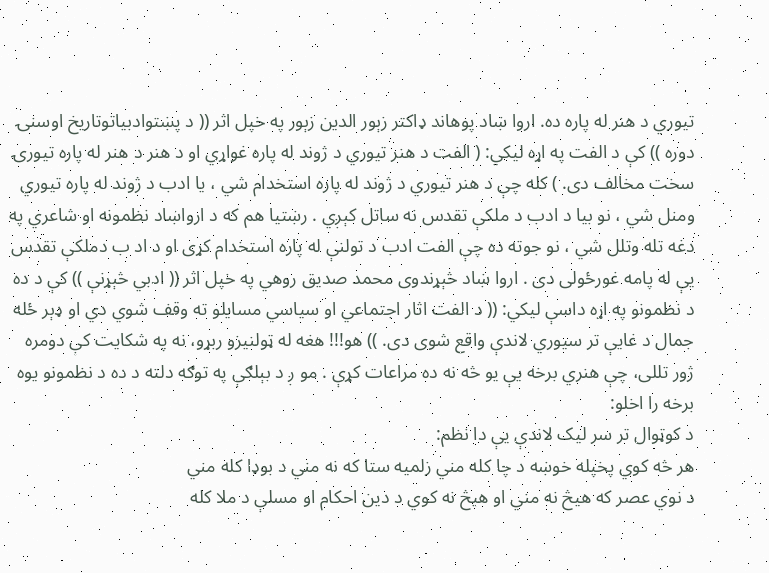تيوري د هنر له پاره ده. اروا ښاد پوهاند ډاکتر زېور الدين زېور په خپل اثر (( د پښتوادبياتوتاريخ اوسنۍ دوره )) کې د الفت په اړه ليکي: ( الفت د هنر تيوري د ژوند له پاره غواړي او د هنر د هنر له پاره تيورۍ سخت مخالف دی. ) کله چې د هنر تيوري د ژوند له پاره استخدام شي ، يا ادب د ژوند له پاره تيوري ومنل شي ، نو بيا د ادب د ملکې تقدس نه ساتل کېږي . رښتيا هم که د ارواښاد نظمونه او شاعري په دغه تله وتلل شي ، نو جوته ده چې الفت ادب د تولنې له پاره استخدام کړی او د اد ب دملکې تقدس يې له پامه غورځولی دی . اروا ښاد څېړندوی محمد صديق روهي په خپل اثر (( ادبي څېړنې )) کې د ده د نظمونو په اړه داسې ليکي: (( د الفت اثار اجتماعي او سياسي مسايلو ته وقف شوي دي او ډېر ځله جمال د غايې تر سيوري لاندې واقع شوی دی. )) هو!!! هغه له ټولنيزو ربړو، نه په شکايت کې دومره ژور تللی، چې هنري برخه يې يو څه نه ده مراعات کړې . مو ږ د بېلګې په توګه دلته د ده د نظمونو يوه برخه را اخلو:
د کوټوال تر سر ليک لاندې يې دا نظم:
هر څه کوي پخپله خوښه د چا کله مني زلميه ستا که نه مني د بوډا کله مني
د نوي عصر که هيڅ نه مني او هيڅ نه کوي د دين احکام او مسلې د ملا کله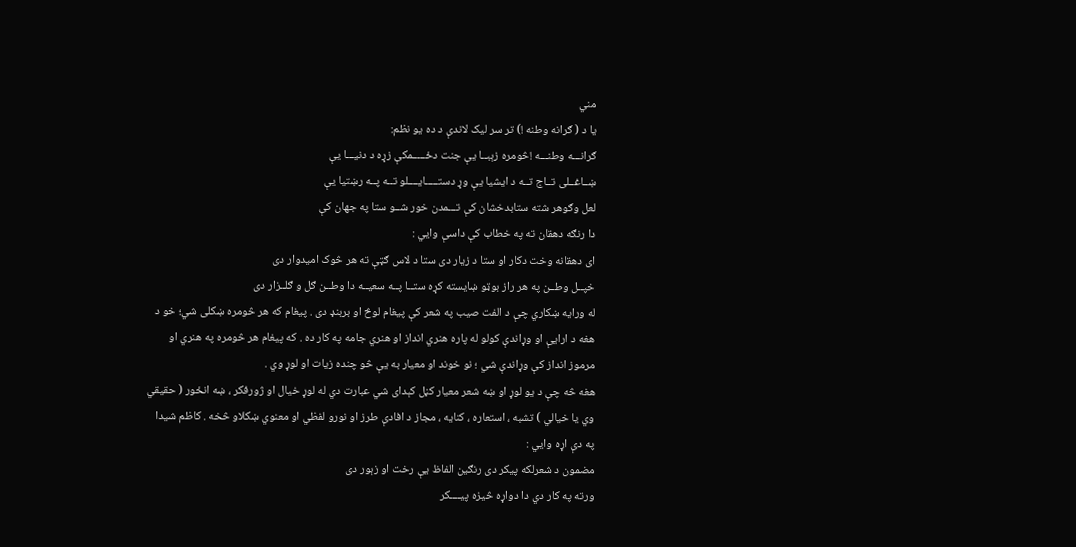مني
يا د ( ګرانه وطنه !) تر سر ليک لاندې د ده يو نظم:
ګرانـــه وطنـــه !څومره زېبــا يې جنت دځـــــمکې زړه د دنيـــا يې
ښــاغــلی تــاج تــه د ايشيا يې وړ دستـــــايــــلو تــه پــه رښتيا يې
لعل وګوهر شته ستابدخشان کې تـــمدن خور شــو ستا په جهان کې
دا رنګه دهقان ته په خطاب کې داسې وايي :
ای دهقانه وخت دکار او ستا د زيار دی ستا د لاس ګټې ته هر څوک اميدوار دی
خپــل وطــن په هر راز بوټو ښايسته کړه ستــا پــه سعيــه دا وطــن ګل و ګلــزار دی
له ورايه ښکاري چې د الفت صيب په شعر کې پيغام لوڅ او بربنډ دی . پيغام که هر څومره ښکلی شي؛ خو د هغه د ارايې او وړاندې کولو له پاره هنري انداز او هنري جامه په کار ده . که پيغام هر څومره په هنري او مرموز انداز کې وړاندې شي ؛ نو خوند او معيار به يې څو چنده زيات او لوړ وي .
هغه څه چې د يو لوړ او ښه شعر معيار کڼل کېدای شي عبارت دي له لوړ خيال او ژورفکر ، ښه انځور ( حقيقي وي يا خيالي ) تشبه ، استعاره ، کنايه ، مجاز د افادې طرز او نورو لفظي او معنوي ښکلاو څخه . کاظم شيدا په دې اړه وايي :
مضمون د شعرلکه پيکر دی رنګين الفاظ يې رخت او زېور دی
ورته په کار دي دا دواړه څيزه پيــــکر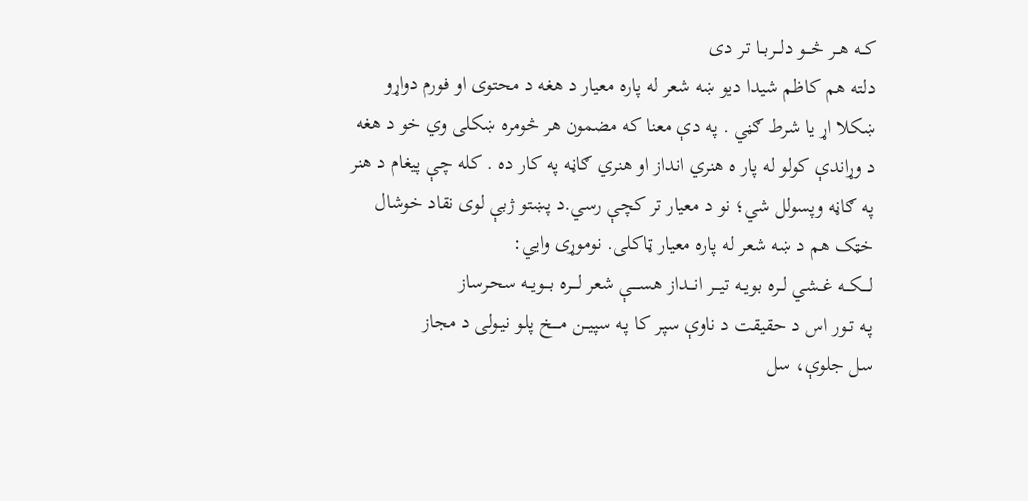کــه هــر څـــو دلـــربــا تـر دی
دلته هم کاظم شيدا ديو ښه شعر له پاره معيار د هغه د محتوی او فورم دواړو ښکلا اړ يا شرط ګڼي . په دې معنا که مضمون هر څومره ښکلی وي خو د هغه د وړاندې کولو له پار ه هنري انداز او هنري ګاڼه په کار ده . کله چې پيغام د هنر په ګاڼه وپسولل شي؛ نو د معيار تر کچې رسي.د پښتو ژبې لوی نقاد خوشال خټک هم د ښه شعر له پاره معيار ټاکلی. نوموړی وايي:
لــــکـــه غــشي لــره بويــه تيـــر انـــداز هســــې شعر لــــره بـــويــه سحـرساز
پـه تـور اس د حقيقت د ناوې سپر کا پـه سپيــن مــــخ پلـو نيـولی د مجاز
سل جلوې، سل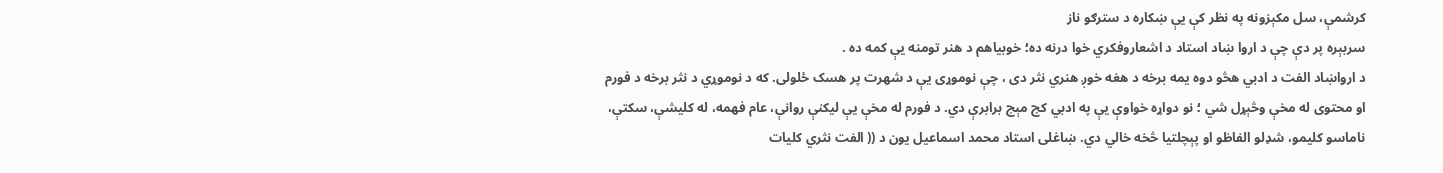کرشمې، سل مکېزونه په نظر کې يې ښکاره د سترګو ناز
سربېره پر دې چې د اروا ښاد استاد د اشعاروفکري خوا درنه ده؛ خوبياهم د هنر تومنه يې کمه ده .
د ارواښاد الفت د ادبي هڅو دوه يمه برخه د هغه خوږ هنري نثر دی ، چې نوموړی يې د شهرت پر هسک ځلولی. که د نوموړي د نثر برخه د فورم او محتوی له مخې وڅېړل شي ؛ نو دواړه خواوې يې په ادبي کچ مېچ برابرې دي. د فورم له مخې يې ليکنې روانې، عام فهمه، له کليشې، سکتې، ناماسو کليمو، شډلو الفاظو او پېچلتيا څخه خالي دي. ښاغلی استاد محمد اسماعيل يون د (( الفت نثري کليات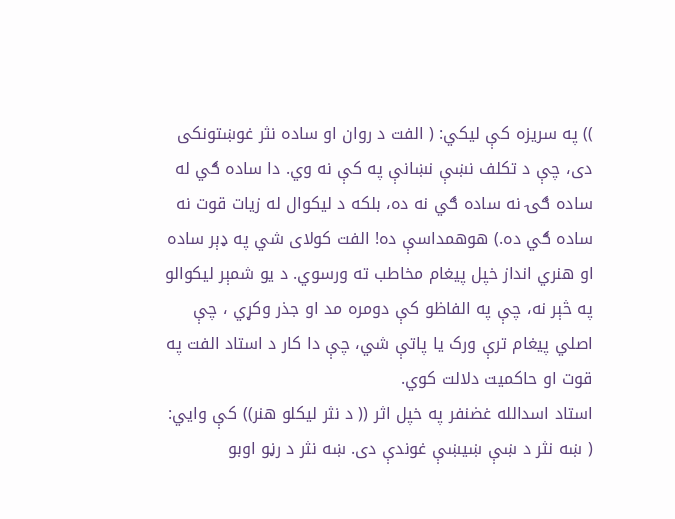)) په سريزه کې ليکي: ( الفت د روان او ساده نثر غوښتونکی دی، چې د تکلف نښې نښانې په کې نه وي. دا ساده ګي له ساده ګۍ نه ساده ګي نه ده، بلکه د ليکوال له زيات قوت نه ساده ګي ده.) هوهمداسې ده! الفت کولای شي په ډېر ساده او هنري انداز خپل پيغام مخاطب ته ورسوي. د يو شمېر ليکوالو په څېر نه، چې په الفاظو کې دومره مد او جذر وکړي ، چې اصلي پيغام ترې ورک يا پاتې شي، چې دا کار د استاد الفت په قوت او حاکميت دلالت کوي.
استاد اسدالله غضنفر په خپل اثر (( د نثر ليکلو هنر)) کې وايي: ( ښه نثر د ښې ښيښې غوندې دی. ښه نثر د رڼو اوبو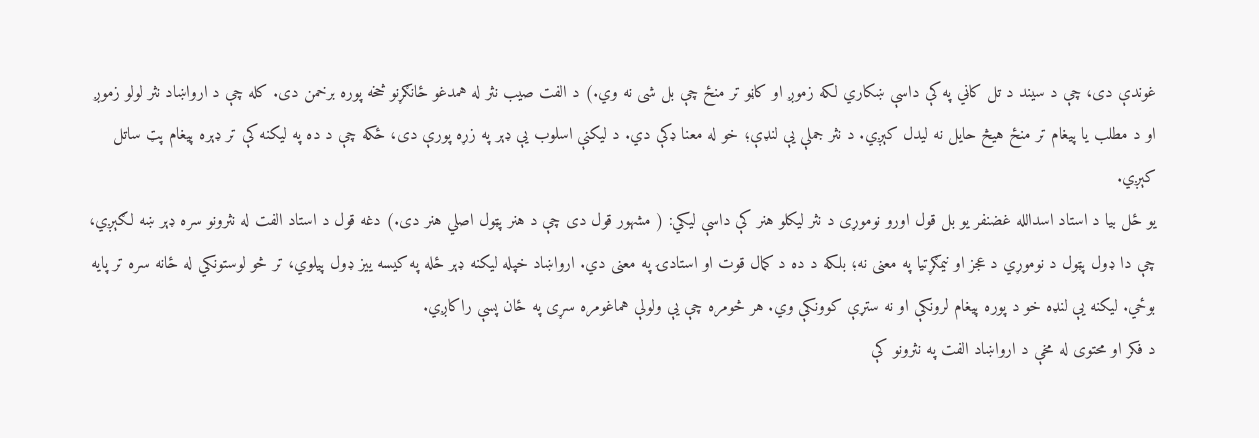غوندې دی، چې د سيند د تل کاڼي په کې داسې ښکاري لکه زموږ او کاڼو تر منځ چې بل شی نه وي.) د الفت صيب نثر له همدغو ځانګړنو څخه پوره برخمن دی. کله چې د ارواښاد نثر لولو زموږ او د مطلب يا پيغام تر منځ هيڅ حايل نه ليدل کېږي. د نثر جملې يې لنډې؛ خو له معنا ډکې دي. د ليکنې اسلوب يې ډېر په زړه پورې دی، ځکه چې د ده په ليکنه کې تر ډېره پيغام پټ ساتل کېږي.
يو ځل بيا د استاد اسدالله غضنفر يو بل قول اورو نوموړی د نثر ليکلو هنر کې داسې ليکي: ( مشهور قول دی چې د هنر پټول اصلي هنر دی.) دغه قول د استاد الفت له نثرونو سره ډېر ښه لګېږي، چې دا ډول پټول د نوموړي د عجز او نيمګړتيا په معنی نه؛ بلکه د ده د کمال قوت او استادۍ په معنی دي. ارواښاد خپله ليکنه ډېر ځله په کيسه ييز ډول پيلوي، تر څو لوستونکي له ځانه سره تر پايه بوځي. ليکنه يې لنډه خو د پوره پيغام لرونکې او نه ستړې کوونکې وي. هر څومره چې يې ولولې هماغومره سړی په ځان پسې راکاږي.
د فکر او محتوی له مخې د ارواښاد الفت په نثرونو کې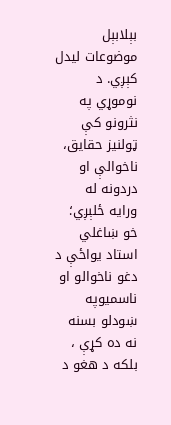بېلابېل موضوعات ليدل کېږي. د نوموړي په نثرونو کې ټولنيز حقايق، ناخوالې او دردونه له ورايه ځلېږي؛ خو ښاغلي استاد يواځې د دغو ناخوالو او ناسميوپه ښودلو بسنه نه ده کړې ، بلکه د هغو د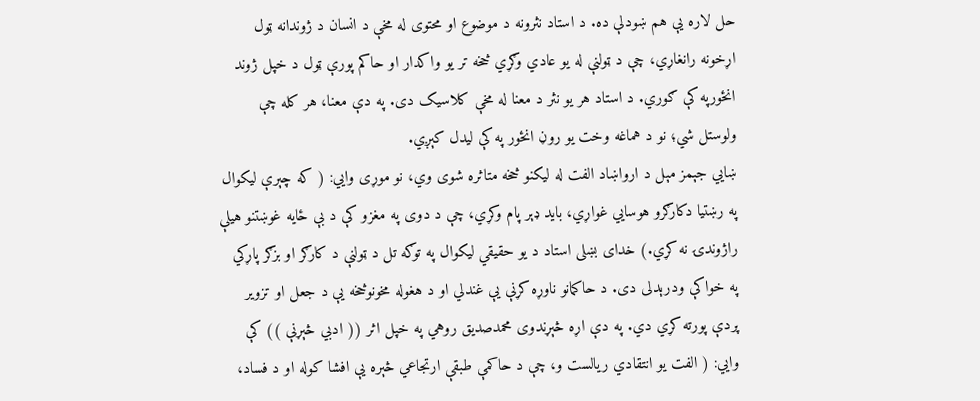حل لاره يې هم ښودلې ده. د استاد نثرونه د موضوع او محتوی له مخې د انسان د ژوندانه ټول اړخونه رانغاړي، چې د ټولنې له يو عادي وګړي څخه تر يو واکدار او حاکم پورې ټول د خپل ژوند انځورپه کې ګوري. د استاد هر يو نثر د معنا له مخې کلاسيک دی. په دې معنا، هر کله چې ولوستل شي؛ نو د هماغه وخت يو روڼ انځور په کې ليدل کېږي.
ښايي جېمز مېل د ارواښاد الفت له ليکنو څخه متاثره شوی وي، نو موړی وايي: ( که چېرې ليکوال په رښتيا دکارګرو هوسايي غواړي، بايد ډېر پام وکړي، چې د دوی په مغزو کې د بې ځايه غوښتنو هيلې راژوندۍ نه کړي.) خدای بښلی استاد د يو حقيقي ليکوال په توګه تل د ټولنې د کارګر او بزګر پاړکي په خواکې ودرېدلی دی. د حاکمانو ناوړه کړنې يې غندلي او د هغوله مخونوڅخه يې د جعل او تزوير پردې پورته کړي دي. په دې اړه څېړندوی محمدصديق روهي په خپل اثر (( ادبي څېړنې )) کې وايي: ( الفت يو انتقادي ريالست و، چې د حاکمې طبقې ارتجاعي څېره يې افشا کوله او د فساد،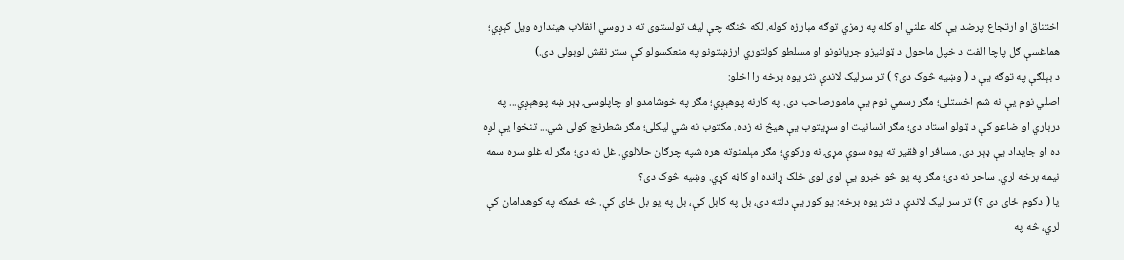اختناق او ارتجاع پرضد يې کله علني او کله په رمزي توګه مبارزه کوله. لکه څنګه چې ليف تولستوی ته د روسي انقلاب هينداره ويل کېږي؛ هماغسې ګل پاچا الفت د خپل ماحول د ټولنيزو جريانونو او مسلطو کولتوري ارزښتونو په منعکسولو کې ستر نقش لوبولی دی.)
د بېلګې په توګه يې د ( وښيه څوک دی؟ ) تر سرليک لاندې نثر يوه برخه را اخلو:
اصلي نوم يې نه شم اخستلی؛ مګر رسمي نوم يې مامورصاحب دی. په کارنه پوهېږي؛ مګر په خوشامدو او چاپلوسۍ ډېر ښه پوهېږي... په درباري او ضاعو کې د ټولو استاد دی؛ مګر انسانيت او سړيتوب يې هيڅ نه زده. مکتوب نه شي ليکلی؛ مګر شطرنج کولی شي... تنخوا يې لږه ده او جايداد يې ډېر دی. مسافر او فقير ته يوه سوې مړۍ نه ورکوي؛ مګر مېلمنوته هره شپه چرګان حلالوي. غل نه دی؛ مګر له غلو سره سمه نيمه برخه لري. ساحر نه دی؛ مګر په يو څو خبرو يې لوی لوی خلک ړانده او کاڼه کړي. وښيه څوک دی؟
يا ( دکوم ځای دی ؟) تر سر ليک لاندې د نثر يوه برخه: يو کور يې دلته دی، بل په کابل کې، بل په يو بل ځای کې. څه ځمکه په کوهدامان کې لري، څه په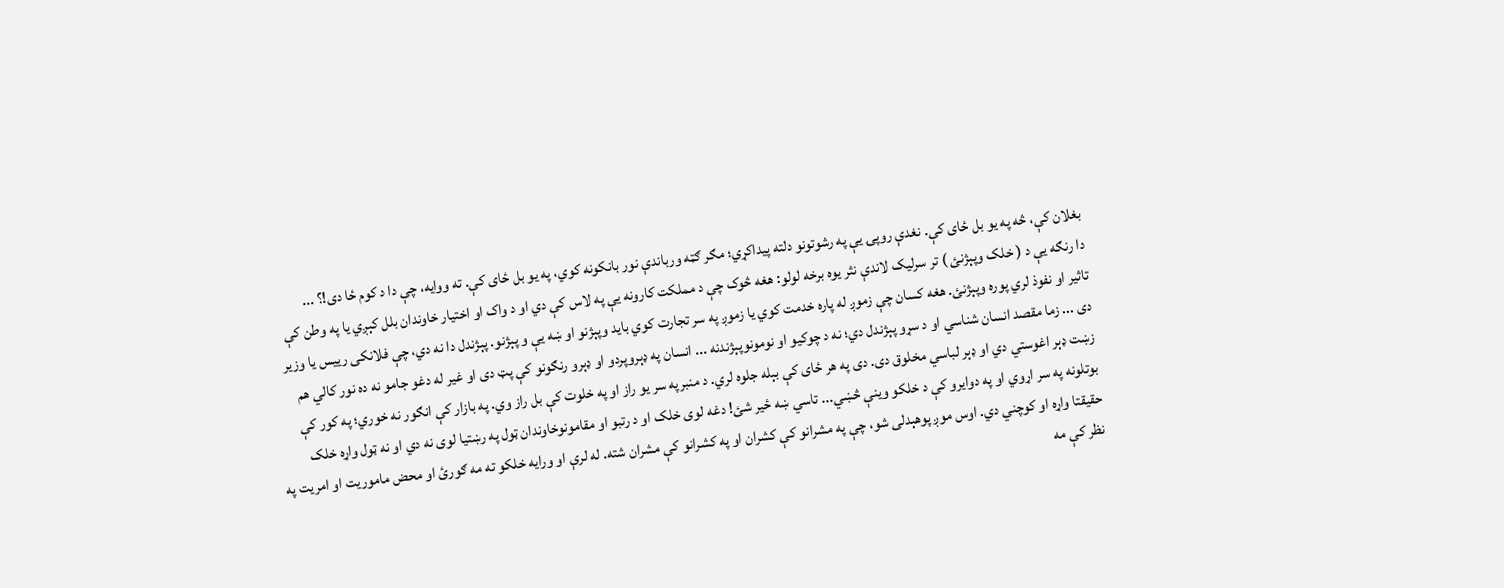بغلان کې، څه په يو بل ځای کې. نغدې روپۍ يې په رشوتونو دلته پيداکړي؛ مګر ګټه ورباندې نور بانکونه کوي، په يو بل ځای کې. ته ووايه، چې دا د کوم ځا دی!؟ ...
دا رنګه يې د ( خلک وپېژنئ ) تر سرليک لاندې نثر يوه برخه لولو: هغه څوک چې د مملکت کارونه يې په لاس کې دي او د واک او اختيار خاوندان بلل کېږي يا په وطن کې تاثير او نفوذ لري پوره وپېژنئ. هغه کسان چې زموږ له پاره خدمت کوي يا زموږ په سر تجارت کوي بايد وپېژنو او ښه يې و پېژنو. پېژندل دا نه دي، چې فلانکی رييس يا وزير دی ... زما مقصد انسان شناسي او د سړو پېژندل دي؛ نه د چوکيو او نومونوپېژندنه ... انسان په ډېروپردو او ډېرو رنګونو کې پټ دی او غير له دغو جامو نه ده نور کالي هم زښت ډېر اغوستي دي او ډېر لباسي مخلوق دی. دی په هر ځای کې بېله جلوه لري. د منبرپه سر يو راز او په خلوت کې بل راز وي. په بازار کې انګور نه خوري؛ په کور کې بوتلونه په سر اړوي او په دوايرو کې د خلکو وينې څښي... تاسي ښه ځير شئ! دغه لوی خلک او د رتبو او مقامونوخاوندان ټول په رښتيا لوی نه دي او نه ټول واړه خلک حقيقتا واړه او کوچني دي. اوس موږ پوهېدلی شو، چې په مشرانو کې کشران او په کشرانو کې مشران شته. له لرې او ورايه خلکو ته مه ګورئ او محض ماموريت او امريت په نظر کې مه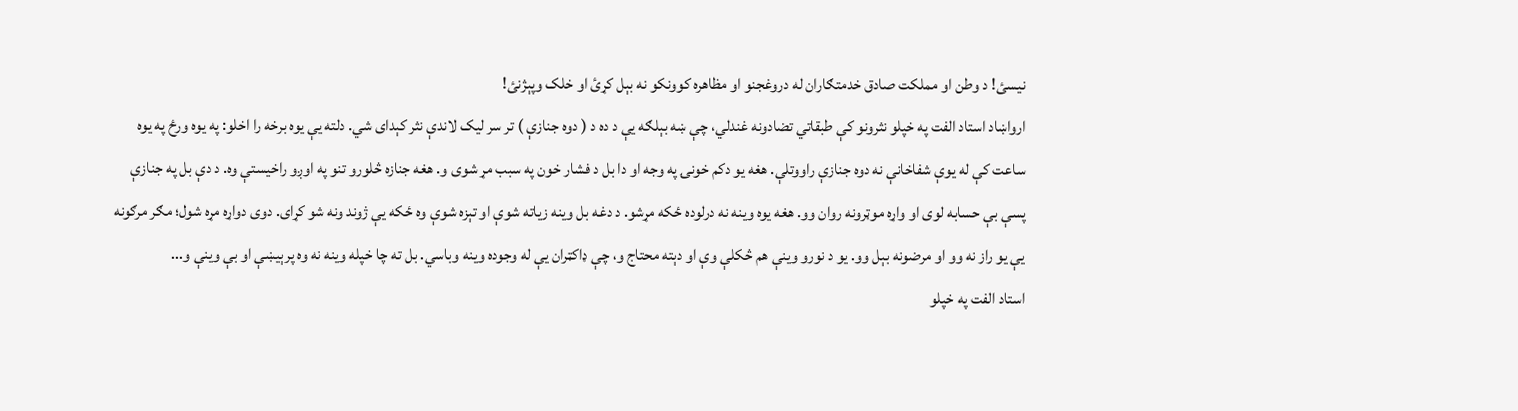نيسئ! د وطن او مملکت صادق خدمتګاران له دروغجنو او مظاهره کوونکو نه بېل کړئ او خلک وپېژنئ!
ارواښاد استاد الفت په خپلو نثرونو کې طبقاتي تضادونه غندلي، چې ښه بېلګه يې د ده د ( دوه جنازې ) تر سر ليک لاندې نثر کېدای شي. دلته يې يوه برخه را اخلو: په يوه ورځ په يوه ساعت کې له يوې شفاخانې نه دوه جنازې راووتلې. هغه يو دکم خونۍ په وجه او دا بل د فشار خون په سبب مړ شوی و. هغه جنازه څلورو تنو په اوږو راخيستې وه. د دې بل په جنازې پسې بې حسابه لوی او واړه موټرونه روان وو. هغه يوه وينه نه درلوده ځکه مړشو. د دغه بل وينه زياته شوې او تېزه شوې وه ځکه يې ژوند ونه شو کړای. دوی دواړه مړه شول؛ مګر مرګونه يې يو راز نه وو او مرضونه بېل وو. يو د نورو وينې هم څکلې وې او دېته محتاج و، چې ډاکټران يې له وجوده وينه وباسي. بل ته چا خپله وينه نه وه پرېيښې او بې وينې و...
استاد الفت په خپلو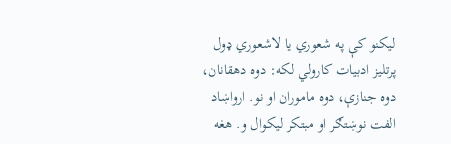ليکنو کې په شعوري يا لاشعوري ډول پرتليز ادبيات کارولي لکه: دوه دهقانان، دوه جنازې، دوه ماموران او نو. ارواښاد الفت نوښتګر او مبتکر ليکوال و. هغه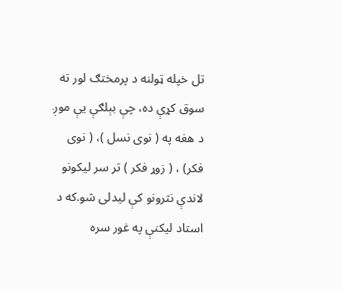تل خپله ټولنه د پرمختګ لور ته سوق کړې ده، چې بېلګې يې موږ د هغه په ( نوی نسل )، ( نوی فکر) ، ( زوړ فکر ) تر سر ليکونو لاندې نثرونو کې ليدلی شو.که د استاد ليکنې په غور سره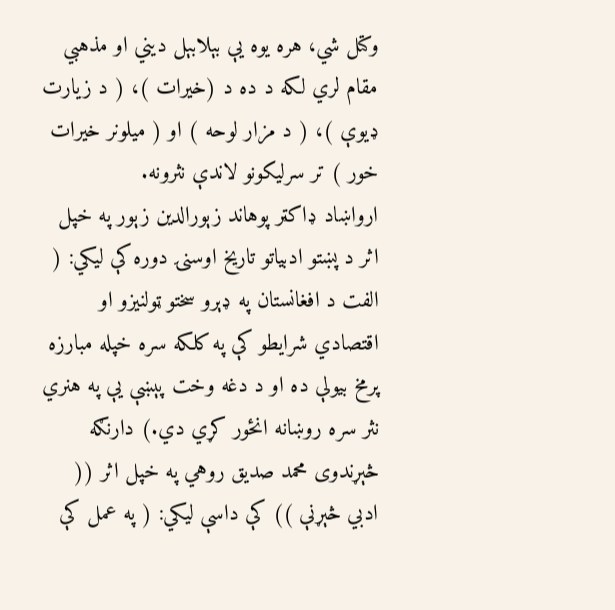وکتل شي، هره يوه يې بېلابېل ديني او مذهبي مقام لري لکه د ده د (خيرات )، ( د زيارت ډيوې )، ( د مزار لوحه ) او ( ميلونر خيرات خور ) تر سرليکونو لاندې نثرونه.
ارواښاد ډاکټر پوهاند زېورالدين زېور په خپل اثر د پښتو ادبياتو تاريخ اوسنۍ دوره کې ليکي: ( الفت د افغانستان په ډېرو سختو ټولنيزو او اقتصادي شرايطو کې په کلکه سره خپله مبارزه پرمخ بيولې ده او د دغه وخت پېښې يې په هنري نثر سره روښانه انځور کړي دي.) دارنګه څېړندوی محمد صديق روهي په خپل اثر (( ادبي څېړنې )) کې داسې ليکي: ( په عمل کې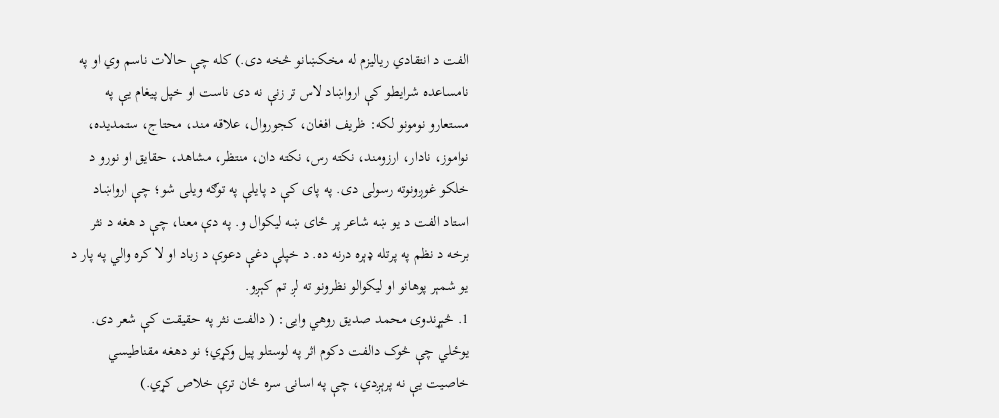الفت د انتقادي رياليزم له مخکښانو څخه دی.) کله چې حالات ناسم وي او په نامساعده شرايطو کې ارواښاد لاس تر زنې نه دی ناست او خپل پيغام يې په مستعارو نومونو لکه: ظريف افغان، کجوروال، علاقه مند، محتاج، ستمديده، نواموز، نادار، ارزومند، نکته رس، نکته دان، منتظر، مشاهد، حقايق او نورو د خلکو غوږونوته رسولی دی. په پای کې د پايلې په توګه ويلی شو؛ چې ارواښاد استاد الفت د يو ښه شاعر پر ځای ښه ليکوال و. په دې معنا، چې د هغه د نثر برخه د نظم په پرتله ډېره درنه ده. د خپلې دغې دعوې د زباد او لا کره والي په پار د يو شمېر پوهانو او ليکوالو نظرونو ته لږ تم کېږو.
1. څېړندوی محمد صديق روهي وايی: ( دالفت نثر په حقيقت کې شعر دی. يوځلي چې څوک دالفت دکوم اثر په لوستلو پيل وکړي؛ نو دهغه مقناطيسي خاصيت يې نه پرېږدي، چې په اسانۍ سره ځان ترې خلاص کړي.)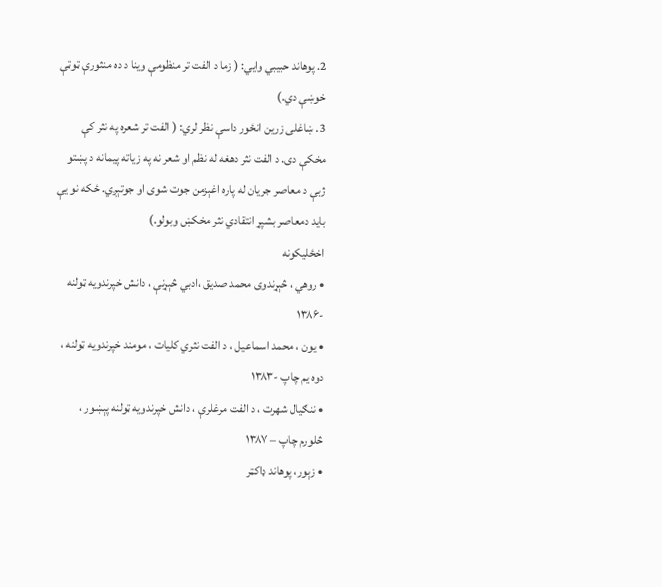2. پوهاند حبيبي وايي: ( زما د الفت تر منظومې وينا د ده منثورې ټوټې خوښې دي.)
3. ښاغلی زرين انځور داسې نظر لري: ( الفت تر شعره په نثر کې مخکې دی. د الفت نثر دهغه له نظم او شعر نه په زياته پيمانه د پښتو ژبې د معاصر جريان له پاره اغېزمن جوت شوی او جوتېږي. ځکه نو يې بايد دمعاصر بشپړ انتقادي نثر مخکښ وبولو.)
اخځليکونه
• روهي ، څېړندوی محمد صديق ،ادبي څېړنې ، دانش خپرندويه ټولنه -۱۳۸۶
• يون ، محمد اسماعيل ، د الفت نثري کليات ، مومند خپرندويه ټولنه ، دوه يم چاپ -۱۳۸۳
• ننګيال شهرت ، د الفت مرغلرې ، دانش خپرندويه ټولنه پېښور ، څلورم چاپ – ۱۳۸۷
• زېور، پوهاند ډاکټر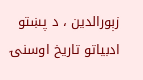زېورالدين ، د پښتو ادبياتو تاريخ اوسنۍ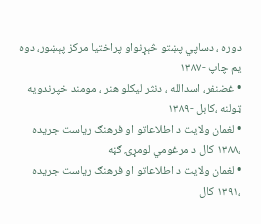دوره ، دساپي پښتو څېړنواو پراختيا مرکز پېښور، دوه يم چاپ -۱۳۸۷
• غضنفر، اسدالله ، دنثر ليکلو هنر ، مومند خپرندويه ټولنه ،کابل -۱۳۸۹
• لغمان ولايت د اطلاعاتو او فرهنګ رياست جريده ،۱۳۸۸ کال د مرغومي لومړۍ ګڼه
• لغمان ولايت د اطلاعاتو او فرهنګ رياست جريده ،۱۳۹۱ کال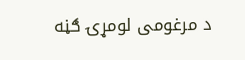د مرغومى لومړۍ ګڼه